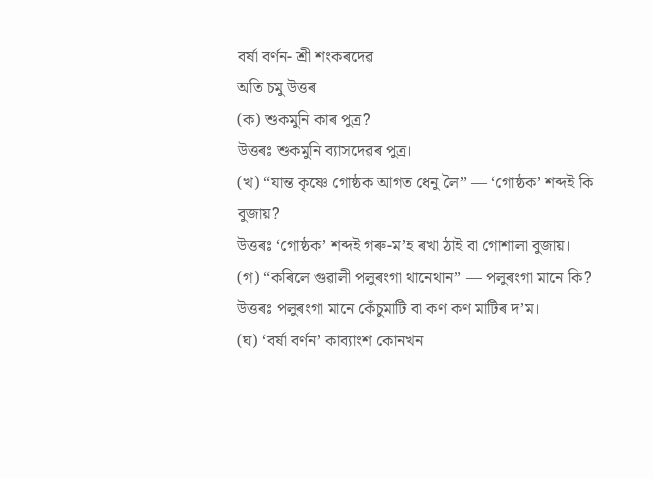বৰ্ষা বৰ্ণন- শ্ৰী শংকৰদেৱ
অতি চমু উত্তৰ
(ক) শুকমুনি কাৰ পুত্ৰ?
উত্তৰঃ শুকমুনি ব্যাসদেৱৰ পুত্ৰ।
(খ) “যান্ত কৃষ্ণে গোষ্ঠক আগত ধেনু লৈ” — ‘গোষ্ঠক’ শব্দই কি বুজায়?
উত্তৰঃ ‘গোষ্ঠক’ শব্দই গৰু-ম’হ ৰখা ঠাই বা গোশালা বুজায়।
(গ) “কৰিলে গুৱালী পলুৰংগা থানেথান” — পলুৰংগা মানে কি?
উত্তৰঃ পলুৰংগা মানে কেঁচুমাটি বা কণ কণ মাটিৰ দ’ম।
(ঘ) ‘বৰ্ষা বৰ্ণন’ কাব্যাংশ কোনখন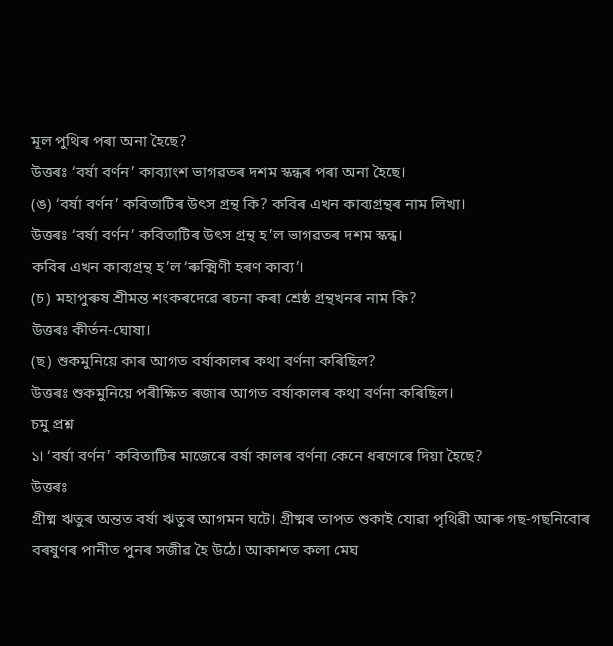মূল পুথিৰ পৰা অনা হৈছে?
উত্তৰঃ ‘বৰ্ষা বৰ্ণন’ কাব্যাংশ ভাগৱতৰ দশম স্কন্ধৰ পৰা অনা হৈছে।
(ঙ) ‘বৰ্ষা বৰ্ণন’ কবিতাটিৰ উৎস গ্ৰন্থ কি? কবিৰ এখন কাব্যগ্ৰন্থৰ নাম লিখা।
উত্তৰঃ ‘বৰ্ষা বৰ্ণন’ কবিতাটিৰ উৎস গ্ৰন্থ হ’ল ভাগৱতৰ দশম স্কন্ধ।
কবিৰ এখন কাব্যগ্ৰন্থ হ’ল ‘ৰুক্মিণী হৰণ কাব্য’।
(চ) মহাপুৰুষ শ্ৰীমন্ত শংকৰদেৱে ৰচনা কৰা শ্ৰেষ্ঠ গ্ৰন্থখনৰ নাম কি?
উত্তৰঃ কীৰ্তন-ঘোষা।
(ছ) শুকমুনিয়ে কাৰ আগত বৰ্ষাকালৰ কথা বৰ্ণনা কৰিছিল?
উত্তৰঃ শুকমুনিয়ে পৰীক্ষিত ৰজাৰ আগত বৰ্ষাকালৰ কথা বৰ্ণনা কৰিছিল।
চমু প্ৰশ্ন
১। ‘বৰ্ষা বৰ্ণন’ কবিতাটিৰ মাজেৰে বৰ্ষা কালৰ বৰ্ণনা কেনে ধৰণেৰে দিয়া হৈছে?
উত্তৰঃ
গ্ৰীষ্ম ঋতুৰ অন্তত বৰ্ষা ঋতুৰ আগমন ঘটে। গ্ৰীষ্মৰ তাপত শুকাই যোৱা পৃথিৱী আৰু গছ-গছনিবোৰ বৰষুণৰ পানীত পুনৰ সজীৱ হৈ উঠে। আকাশত কলা মেঘ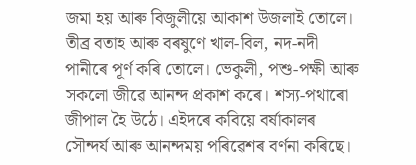জমা হয় আৰু বিজুলীয়ে আকাশ উজলাই তোলে। তীব্ৰ বতাহ আৰু বৰষুণে খাল-বিল, নদ-নদী পানীৰে পূৰ্ণ কৰি তোলে। ভেকুলী, পশু-পক্ষী আৰু সকলো জীৱে আনন্দ প্ৰকাশ কৰে। শস্য-পথাৰো জীপাল হৈ উঠে। এইদৰে কবিয়ে বৰ্ষাকালৰ সৌন্দৰ্য আৰু আনন্দময় পৰিৱেশৰ বৰ্ণনা কৰিছে।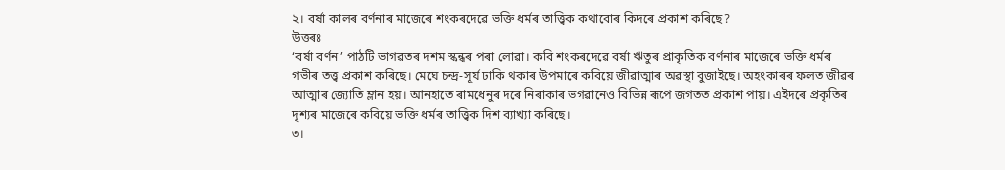২। বৰ্ষা কালৰ বৰ্ণনাৰ মাজেৰে শংকৰদেৱে ভক্তি ধৰ্মৰ তাত্ত্বিক কথাবোৰ কিদৰে প্ৰকাশ কৰিছে?
উত্তৰঃ
‘বৰ্ষা বৰ্ণন’ পাঠটি ভাগৱতৰ দশম স্কন্ধৰ পৰা লোৱা। কবি শংকৰদেৱে বৰ্ষা ঋতুৰ প্ৰাকৃতিক বৰ্ণনাৰ মাজেৰে ভক্তি ধৰ্মৰ গভীৰ তত্ত্ব প্ৰকাশ কৰিছে। মেঘে চন্দ্ৰ-সূৰ্য ঢাকি থকাৰ উপমাৰে কবিয়ে জীৱাত্মাৰ অৱস্থা বুজাইছে। অহংকাৰৰ ফলত জীৱৰ আত্মাৰ জ্যোতি ম্লান হয়। আনহাতে ৰামধেনুৰ দৰে নিৰাকাৰ ভগৱানেও বিভিন্ন ৰূপে জগতত প্ৰকাশ পায়। এইদৰে প্ৰকৃতিৰ দৃশ্যৰ মাজেৰে কবিয়ে ভক্তি ধৰ্মৰ তাত্ত্বিক দিশ ব্যাখ্যা কৰিছে।
৩।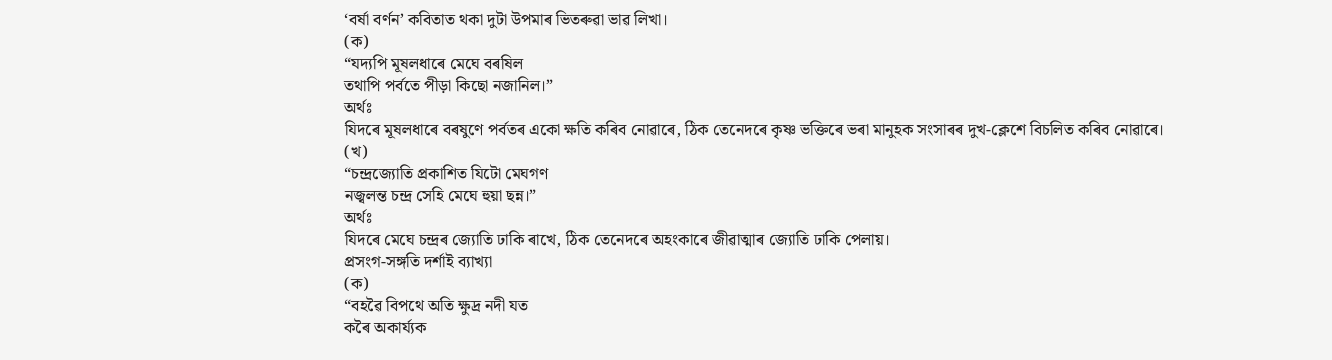‘বৰ্ষা বৰ্ণন’ কবিতাত থকা দুটা উপমাৰ ভিতৰুৱা ভাৱ লিখা।
(ক)
“যদ্যপি মূষলধাৰে মেঘে বৰষিল
তথাপি পৰ্বতে পীড়া কিছো নজানিল।”
অৰ্থঃ
যিদৰে মূষলধাৰে বৰষুণে পৰ্বতৰ একো ক্ষতি কৰিব নোৱাৰে, ঠিক তেনেদৰে কৃষ্ণ ভক্তিৰে ভৰা মানুহক সংসাৰৰ দুখ-ক্লেশে বিচলিত কৰিব নোৱাৰে।
(খ)
“চন্দ্ৰজ্যোতি প্ৰকাশিত যিটো মেঘগণ
নজ্বলন্ত চন্দ্ৰ সেহি মেঘে হুয়া ছন্ন।”
অৰ্থঃ
যিদৰে মেঘে চন্দ্ৰৰ জ্যোতি ঢাকি ৰাখে, ঠিক তেনেদৰে অহংকাৰে জীৱাত্মাৰ জ্যোতি ঢাকি পেলায়।
প্ৰসংগ-সঙ্গতি দৰ্শাই ব্যাখ্যা
(ক)
“বহৱৈ বিপথে অতি ক্ষুদ্ৰ নদী যত
কৰৈ অকাৰ্য্যক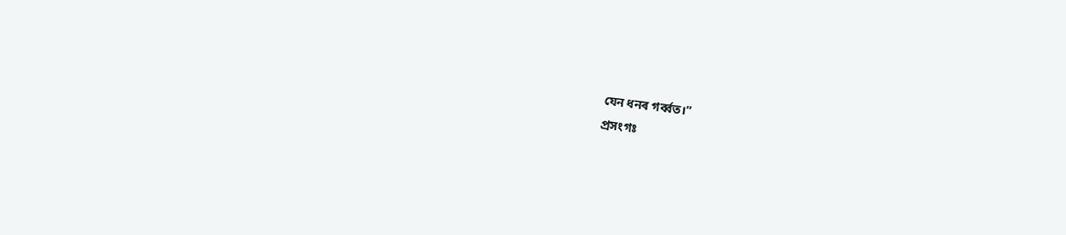যেন ধনৰ গৰ্ব্বত।”
প্ৰসংগঃ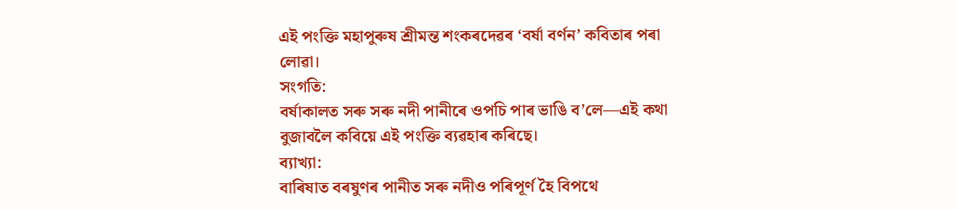এই পংক্তি মহাপুৰুষ শ্ৰীমন্ত শংকৰদেৱৰ ‘বৰ্ষা বৰ্ণন’ কবিতাৰ পৰা লোৱা।
সংগতি:
বৰ্ষাকালত সৰু সৰু নদী পানীৰে ওপচি পাৰ ভাঙি ব’লে—এই কথা বুজাবলৈ কবিয়ে এই পংক্তি ব্যৱহাৰ কৰিছে।
ব্যাখ্যা:
বাৰিষাত বৰষুণৰ পানীত সৰু নদীও পৰিপূৰ্ণ হৈ বিপথে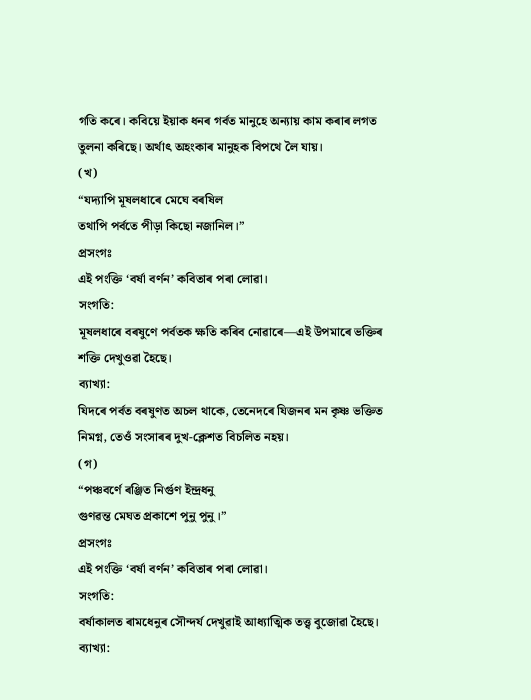গতি কৰে। কবিয়ে ইয়াক ধনৰ গৰ্বত মানুহে অন্যায় কাম কৰাৰ লগত তুলনা কৰিছে। অৰ্থাৎ অহংকাৰ মানুহক বিপথে লৈ যায়।
(খ)
“যদ্যাপি মূষলধাৰে মেঘে বৰষিল
তথাপি পৰ্বতে পীড়া কিছো নজানিল।”
প্ৰসংগঃ
এই পংক্তি ‘বৰ্ষা বৰ্ণন’ কবিতাৰ পৰা লোৱা।
সংগতি:
মূষলধাৰে বৰষুণে পৰ্বতক ক্ষতি কৰিব নোৱাৰে—এই উপমাৰে ভক্তিৰ শক্তি দেখুওৱা হৈছে।
ব্যাখ্যা:
যিদৰে পৰ্বত বৰষুণত অচল থাকে, তেনেদৰে যিজনৰ মন কৃষ্ণ ভক্তিত নিমগ্ন, তেওঁ সংসাৰৰ দুখ-ক্লেশত বিচলিত নহয়।
(গ)
“পঞ্চবৰ্ণে ৰঞ্জিত নিৰ্গুণ ইন্দ্ৰধনু
গুণৱন্ত মেঘত প্ৰকাশে পুনু পুনু।”
প্ৰসংগঃ
এই পংক্তি ‘বৰ্ষা বৰ্ণন’ কবিতাৰ পৰা লোৱা।
সংগতি:
বৰ্ষাকালত ৰামধেনুৰ সৌন্দৰ্য দেখুৱাই আধ্যাত্মিক তত্ত্ব বুজোৱা হৈছে।
ব্যাখ্যা: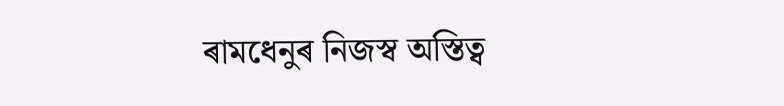ৰামধেনুৰ নিজস্ব অস্তিত্ব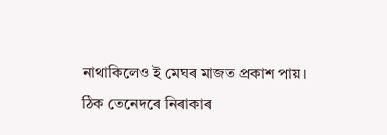নাথাকিলেও ই মেঘৰ মাজত প্ৰকাশ পায়। ঠিক তেনেদৰে নিৰাকাৰ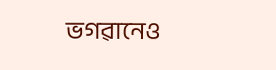ভগৱানেও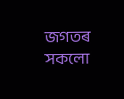জগতৰ সকলো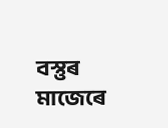বস্তুৰ মাজেৰে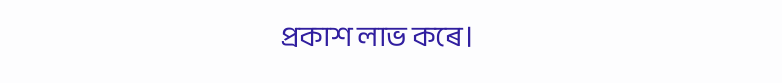প্ৰকাশ লাভ কৰে।